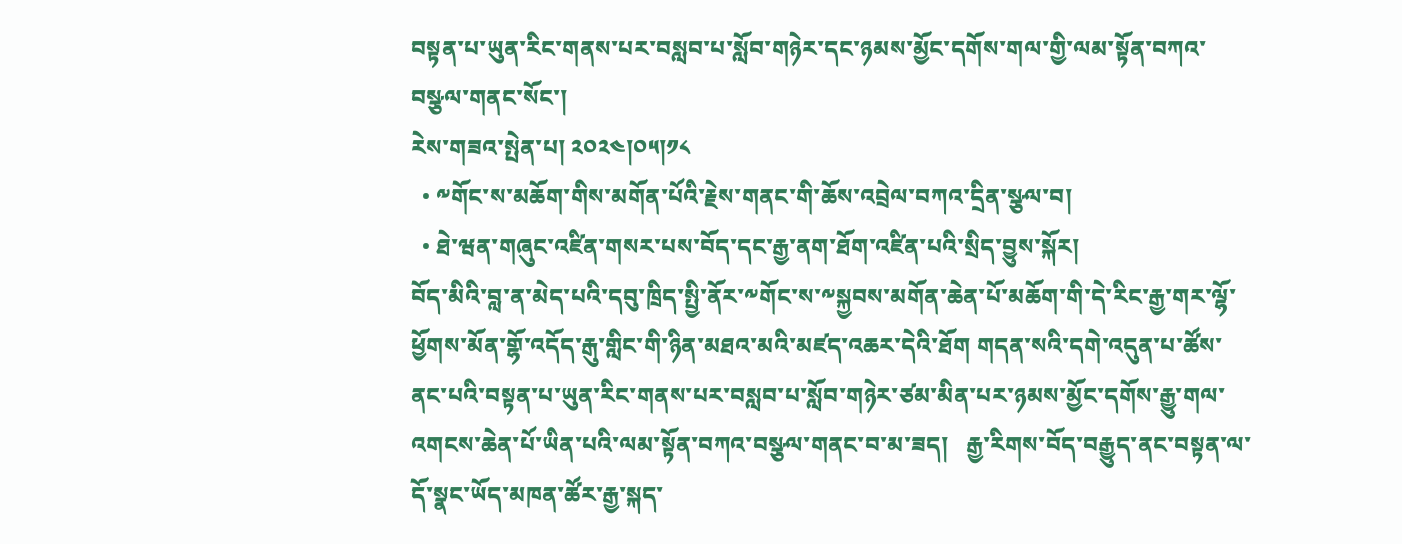བསྟན་པ་ཡུན་རིང་གནས་པར་བསླབ་པ་སློབ་གཉེར་དང་ཉམས་མྱོང་དགོས་གལ་གྱི་ལམ་སྟོན་བཀའ་བསྩལ་གནང་སོང་།
རེས་གཟའ་སྤེན་པ། ༢༠༢༤།༠༥།༡༨
  • ༸གོང་ས་མཆོག་གིས་མགོན་པོའི་རྗེས་གནང་གི་ཆོས་འབྲེལ་བཀའ་དྲིན་སྩལ་བ།
  • ཐེ་ཝན་གཞུང་འཛིན་གསར་པས་བོད་དང་རྒྱ་ནག་ཐོག་འཛིན་པའི་སྲིད་བྱུས་སྐོར།
བོད་མིའི་བླ་ན་མེད་པའི་དབུ་ཁྲིད་སྤྱི་ནོར་༸གོང་ས་༸སྐྱབས་མགོན་ཆེན་པོ་མཆོག་གི་དེ་རིང་རྒྱ་གར་ལྷོ་ཕྱོགས་མོན་གྷོ་འདོད་རྒུ་གླིང་གི་ཉིན་མཐའ་མའི་མཛད་འཆར་དེའི་ཐོག གདན་སའི་དགེ་འདུན་པ་ཚོས་ནང་པའི་བསྟན་པ་ཡུན་རིང་གནས་པར་བསླབ་པ་སློབ་གཉེར་ཙམ་མིན་པར་ཉམས་མྱོང་དགོས་རྒྱུ་གལ་འགངས་ཆེན་པོ་ཡིན་པའི་ལམ་སྟོན་བཀའ་བསྩལ་གནང་བ་མ་ཟད།   རྒྱ་རིགས་བོད་བརྒྱུད་ནང་བསྟན་ལ་དོ་སྣང་ཡོད་མཁན་ཚོར་རྒྱ་སྐད་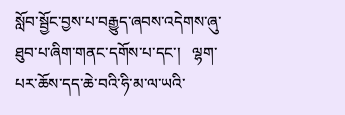སློབ་སྦྱོང་བྱས་པ་བརྒྱུད་ཞབས་འདེགས་ཞུ་ཐུབ་པ་ཞིག་གནང་དགོས་པ་དང་།   ལྷག་པར་ཆོས་དད་ཆེ་བའི་ཧི་མ་ལ་ཡའི་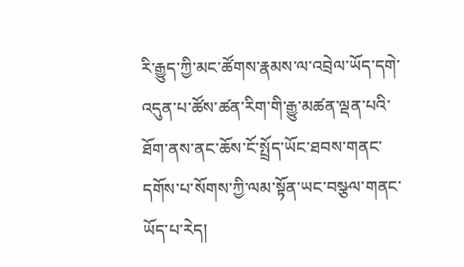རི་རྒྱུད་ཀྱི་མང་ཚོགས་རྣམས་ལ་འབྲེལ་ཡོད་དགེ་འདུན་པ་ཚོས་ཚན་རིག་གི་རྒྱུ་མཚན་ལྡན་པའི་ཐོག་ནས་ནང་ཆོས་ངོ་སྤྲོད་ཡོང་ཐབས་གནང་དགོས་པ་སོགས་ཀྱི་ལམ་སྟོན་ཡང་བསྩལ་གནང་ཡོད་པ་རེད།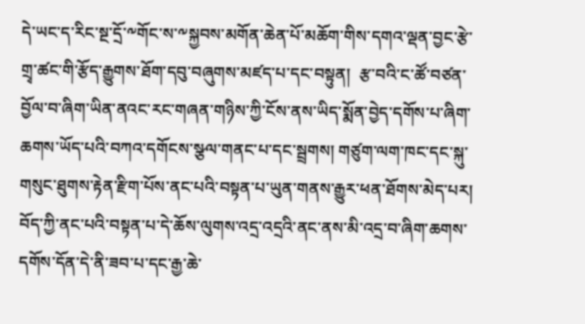དེ་ཡང་ད་རིང་སྔ་དྲོ་༸གོང་ས་༸སྐྱབས་མགོན་ཆེན་པོ་མཆོག་གིས་དགའ་ལྡན་བྱང་རྩེ་གྲྭ་ཚང་གི་རྩོད་རྒྱུགས་ཐོག་དབུ་བཞུགས་མཛད་པ་དང་བསྟུན།  རྩ་བའི་ང་ཚོ་བཙན་བྱོལ་བ་ཞིག་ཡིན་ནའང་ཪང་གཞན་གཉིས་ཀྱི་ངོས་ནས་ཡིད་སྨོན་བྱེད་དགོས་པ་ཞིག་ཆགས་ཡོད་པའི་བཀའ་དགོངས་སྩལ་གནང་པ་དང་སྦྲགས། གཙུག་ལག་ཁང་དང་སྐུ་གསུང་ཐུགས་རྟེན་རྫིག་པོས་ནང་པའི་བསྟན་པ་ཡུན་གནས་རྒྱུར་ཕན་ཐོགས་མེད་པར།  བོད་ཀྱི་ནང་པའི་བསྟན་པ་དེ་ཆོས་ལུགས་འདྲ་འདྲའི་ནང་ནས་མི་འདྲ་བ་ཞིག་ཆགས་དགོས་དོན་དེ་ནི་ཟབ་པ་དང་རྒྱ་ཆེ་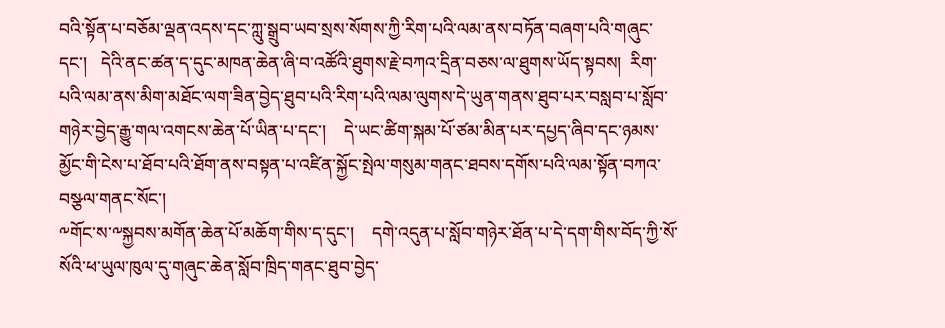བའི་སྟོན་པ་བཅོམ་ལྡན་འདས་དང་ཀླུ་སྒྲུབ་ཡབ་སྲས་སོགས་ཀྱི་རིག་པའི་ལམ་ནས་བཏོན་བཞག་པའི་གཞུང་དང་།   དེའི་ནང་ཚན་ད་དུང་མཁན་ཆེན་ཞི་བ་འཚོའི་ཐུགས་རྗེ་བཀའ་དྲིན་བཅས་ལ་ཐུགས་ཡོད་སྟབས།  རིག་པའི་ལམ་ནས་མིག་མཐོང་ལག་ཟིན་བྱེད་ཐུབ་པའི་རིག་པའི་ལམ་ལུགས་དེ་ཡུན་གནས་ཐུབ་པར་བསླབ་པ་སློབ་གཉེར་བྱེད་རྒྱུ་གལ་འགངས་ཆེན་པོ་ཡིན་པ་དང་།    དེ་ཡང་ཚིག་སྐམ་པོ་ཙམ་མིན་པར་དཔྱད་ཞིབ་དང་ཉམས་མྱོང་གི་ངེས་པ་ཐོབ་པའི་ཐོག་ནས་བསྟན་པ་འཛིན་སྐྱོང་སྤེལ་གསུམ་གནང་ཐབས་དགོས་པའི་ལམ་སྟོན་བཀའ་བསྩལ་གནང་སོང་།
༸གོང་ས་༸སྐྱབས་མགོན་ཆེན་པོ་མཆོག་གིས་ད་དུང་།    དགེ་འདུན་པ་སློབ་གཉེར་ཐོན་པ་དེ་དག་གིས་བོད་ཀྱི་སོ་སོའི་ཕ་ཡུལ་ཁུལ་དུ་གཞུང་ཆེན་སློབ་ཁྲིད་གནང་ཐུབ་བྱེད་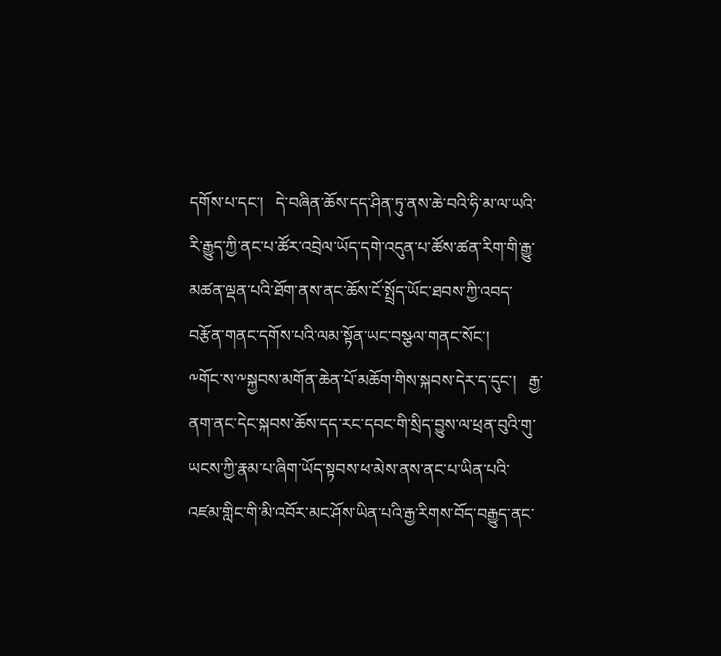དགོས་པ་དང་།   དེ་བཞིན་ཆོས་དད་ཤིན་ཏུ་ནས་ཆེ་བའི་ཧི་མ་ལ་ཡའི་རི་རྒྱུད་ཀྱི་ནང་པ་ཚོར་འབྲེལ་ཡོད་དགེ་འདུན་པ་ཚོས་ཚན་རིག་གི་རྒྱུ་མཚན་ལྡན་པའི་ཐོག་ནས་ནང་ཆོས་ངོ་སྤྲོད་ཡོང་ཐབས་ཀྱི་འབད་བརྩོན་གནང་དགོས་པའི་ལམ་སྟོན་ཡང་བསྩལ་གནང་སོང་།
༸གོང་ས་༸སྐྱབས་མགོན་ཆེན་པོ་མཆོག་གིས་སྐབས་དེར་ད་དུང་།   རྒྱ་ནག་ནང་དེང་སྐབས་ཆོས་དད་རང་དབང་གི་སྲིད་བྱུས་ལ་ཕྲན་བུའི་གུ་ཡངས་ཀྱི་རྣམ་པ་ཞིག་ཡོད་སྟབས་ཕ་མེས་ནས་ནང་པ་ཡིན་པའི་འཛམ་གླིང་གི་མི་འབོར་མང་ཤོས་ཡིན་པའི་རྒྱ་རིགས་བོད་བརྒྱུད་ནང་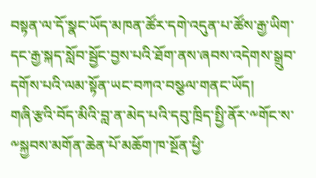བསྟན་ལ་དོ་སྣང་ཡོད་མཁན་ཚོར་དགེ་འདུན་པ་ཚོས་རྒྱ་ཡིག་དང་རྒྱ་སྐད་སློབ་སྦྱོང་བྱས་པའི་ཐོག་ནས་ཞབས་འདེགས་སྒྲུབ་དགོས་པའི་ལམ་སྟོན་ཡང་བཀའ་བསྩལ་གནང་ཡོད།
གཞི་རྩའི་བོད་མིའི་བླ་ན་མེད་པའི་དབུ་ཁྲིད་སྤྱི་ནོར་༸གོང་ས་༸སྐྱབས་མགོན་ཆེན་པོ་མཆོག་ཁ་སྔོན་ཕྱི་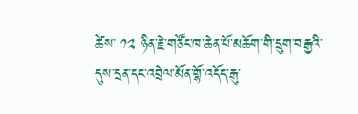ཚེས་ ༡༢ ཉིན་རྗེ་གཙོང་ཁ་ཆེན་པོ་མཆོག་གི་དྲུག་བརྒྱའི་དུས་དྲན་དང་འབྲེལ་མོན་གྷོ་འདོད་རྒུ་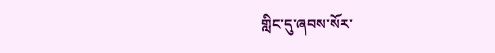གླིང་དུ་ཞབས་སོར་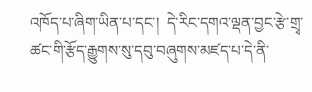འཁོད་པ་ཞིག་ཡིན་པ་དང་།  དེ་རིང་དགའ་ལྡན་བྱང་རྩེ་གྲྭ་ཚང་གི་རྩོད་རྒྱུགས་སུ་དབུ་བཞུགས་མཛད་པ་དེ་ནི་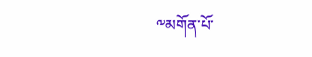༸མགོན་པོ་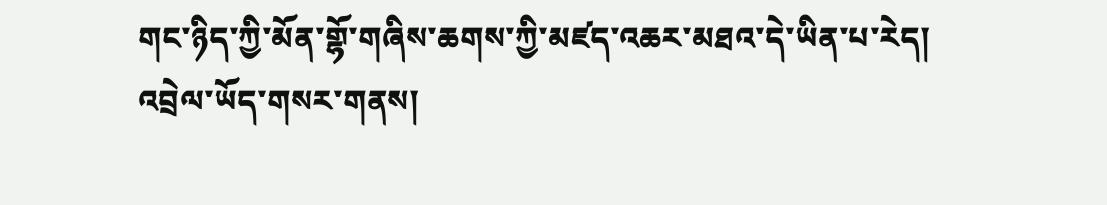གང་ཉིད་ཀྱི་མོན་གྷོ་གཞིས་ཆགས་ཀྱི་མཛད་འཆར་མཐའ་དེ་ཡིན་པ་རེད།
འབྲེལ་ཡོད་གསར་གནས།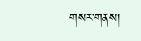གསར་གནས།